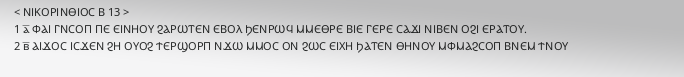< ⲚⲒⲔⲞⲢⲒⲚⲐⲒⲞⲤ Ⲃ 13 >
1 ⲁ̅ ⲪⲀⲒ ⲄⲚⲤⲞⲠ ⲠⲈ ⲈⲒⲚⲎⲞⲨ ϨⲀⲢⲰⲦⲈⲚ ⲈⲂⲞⲖ ϦⲈⲚⲢⲰϤ ⲘⲘⲈⲐⲢⲈ ⲂⲒⲈ ⲄⲈⲢⲈ ⲤⲀϪⲒ ⲚⲒⲂⲈⲚ ⲞϨⲒ ⲈⲢⲀⲦⲞⲨ.
2 ⲃ̅ ⲀⲒϪⲞⲤ ⲒⲤϪⲈⲚ ϨⲎ ⲞⲨⲞϨ ϮⲈⲢϢⲞⲢⲠ ⲚϪⲰ ⲘⲘⲞⲤ ⲞⲚ ϨⲰⲤ ⲈⲒⲬⲎ ϦⲀⲦⲈⲚ ⲐⲎⲚⲞⲨ ⲘⲪⲘⲀϨⲤⲞⲠ ⲂⲚⲈⲘ ϮⲚⲞⲨ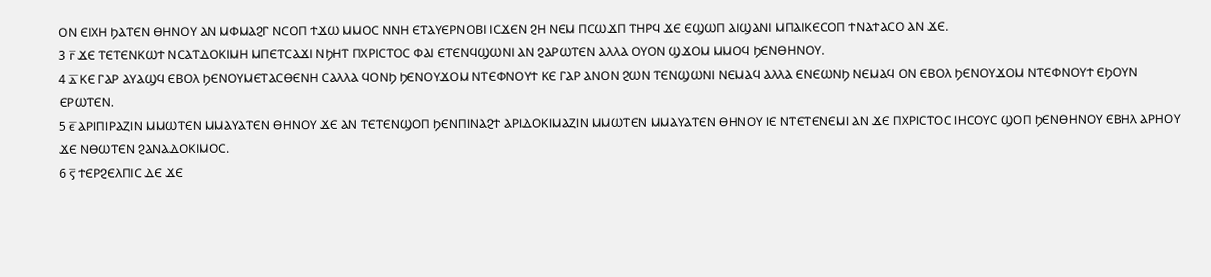ⲞⲚ ⲈⲒⲬⲎ ϦⲀⲦⲈⲚ ⲐⲎⲚⲞⲨ ⲀⲚ ⲘⲪⲘⲀϨⲄ ⲚⲤⲞⲠ ϮϪⲰ ⲘⲘⲞⲤ ⲚⲚⲎ ⲈⲦⲀⲨⲈⲢⲚⲞⲂⲒ ⲒⲤϪⲈⲚ ϨⲎ ⲚⲈⲘ ⲠⲤⲰϪⲠ ⲦⲎⲢϤ ϪⲈ ⲈϢⲰⲠ ⲀⲒϢⲀⲚⲒ ⲘⲠⲀⲒⲔⲈⲤⲞⲠ ϮⲚⲀϮⲀⲤⲞ ⲀⲚ ϪⲈ.
3 ⲅ̅ ϪⲈ ⲦⲈⲦⲈⲚⲔⲰϮ ⲚⲤⲀⲦⲆⲞⲔⲒⲘⲎ ⲘⲠⲈⲦⲤⲀϪⲒ ⲚϦⲎⲦ ⲠⲬⲢⲒⲤⲦⲞⲤ ⲪⲀⲒ ⲈⲦⲈⲚϤϢⲰⲚⲒ ⲀⲚ ϨⲀⲢⲰⲦⲈⲚ ⲀⲖⲖⲀ ⲞⲨⲞⲚ ϢϪⲞⲘ ⲘⲘⲞϤ ϦⲈⲚⲐⲎⲚⲞⲨ.
4 ⲇ̅ ⲔⲈ ⲄⲀⲢ ⲀⲨⲀϢϤ ⲈⲂⲞⲖ ϦⲈⲚⲞⲨⲘⲈⲦⲀⲤⲐⲈⲚⲎ ⲤⲀⲖⲖⲀ ϤⲞⲚϦ ϦⲈⲚⲞⲨϪⲞⲘ ⲚⲦⲈⲪⲚⲞⲨϮ ⲔⲈ ⲄⲀⲢ ⲀⲚⲞⲚ ϨⲰⲚ ⲦⲈⲚϢⲰⲚⲒ ⲚⲈⲘⲀϤ ⲀⲖⲖⲀ ⲈⲚⲈⲰⲚϦ ⲚⲈⲘⲀϤ ⲞⲚ ⲈⲂⲞⲖ ϦⲈⲚⲞⲨϪⲞⲘ ⲚⲦⲈⲪⲚⲞⲨϮ ⲈϦⲞⲨⲚ ⲈⲢⲰⲦⲈⲚ.
5 ⲉ̅ ⲀⲢⲒⲠⲒⲢⲀⲌⲒⲚ ⲘⲘⲰⲦⲈⲚ ⲘⲘⲀⲨⲀⲦⲈⲚ ⲐⲎⲚⲞⲨ ϪⲈ ⲀⲚ ⲦⲈⲦⲈⲚϢⲞⲠ ϦⲈⲚⲠⲒⲚⲀϨϮ ⲀⲢⲒⲆⲞⲔⲒⲘⲀⲌⲒⲚ ⲘⲘⲰⲦⲈⲚ ⲘⲘⲀⲨⲀⲦⲈⲚ ⲐⲎⲚⲞⲨ ⲒⲈ ⲚⲦⲈⲦⲈⲚⲈⲘⲒ ⲀⲚ ϪⲈ ⲠⲬⲢⲒⲤⲦⲞⲤ ⲒⲎⲤⲞⲨⲤ ϢⲞⲠ ϦⲈⲚⲐⲎⲚⲞⲨ ⲈⲂⲎⲖ ⲀⲢⲎⲞⲨ ϪⲈ ⲚⲐⲰⲦⲈⲚ ϨⲀⲚⲀⲆⲞⲔⲒⲘⲞⲤ.
6 ⲋ̅ ϮⲈⲢϨⲈⲖⲠⲒⲤ ⲆⲈ ϪⲈ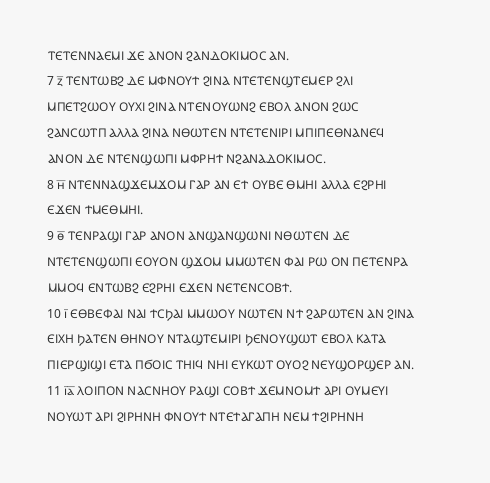ⲦⲈⲦⲈⲚⲚⲀⲈⲘⲒ ϪⲈ ⲀⲚⲞⲚ ϨⲀⲚⲆⲞⲔⲒⲘⲞⲤ ⲀⲚ.
7 ⲍ̅ ⲦⲈⲚⲦⲰⲂϨ ⲆⲈ ⲘⲪⲚⲞⲨϮ ϨⲒⲚⲀ ⲚⲦⲈⲦⲈⲚϢⲦⲈⲘⲈⲢ ϨⲖⲒ ⲘⲠⲈⲦϨⲰⲞⲨ ⲞⲨⲬⲒ ϨⲒⲚⲀ ⲚⲦⲈⲚⲞⲨⲰⲚϨ ⲈⲂⲞⲖ ⲀⲚⲞⲚ ϨⲰⲤ ϨⲀⲚⲤⲰⲦⲠ ⲀⲖⲖⲀ ϨⲒⲚⲀ ⲚⲐⲰⲦⲈⲚ ⲚⲦⲈⲦⲈⲚⲒⲢⲒ ⲘⲠⲒⲠⲈⲐⲚⲀⲚⲈϤ ⲀⲚⲞⲚ ⲆⲈ ⲚⲦⲈⲚϢⲰⲠⲒ ⲘⲪⲢⲎϮ ⲚϨⲀⲚⲀⲆⲞⲔⲒⲘⲞⲤ.
8 ⲏ̅ ⲚⲦⲈⲚⲚⲀϢϪⲈⲘϪⲞⲘ ⲄⲀⲢ ⲀⲚ ⲈϮ ⲞⲨⲂⲈ ⲐⲘⲎⲒ ⲀⲖⲖⲀ ⲈϨⲢⲎⲒ ⲈϪⲈⲚ ϮⲘⲈⲐⲘⲎⲒ.
9 ⲑ̅ ⲦⲈⲚⲢⲀϢⲒ ⲄⲀⲢ ⲀⲚⲞⲚ ⲀⲚϢⲀⲚϢⲰⲚⲒ ⲚⲐⲰⲦⲈⲚ ⲆⲈ ⲚⲦⲈⲦⲈⲚϢⲰⲠⲒ ⲈⲞⲨⲞⲚ ϢϪⲞⲘ ⲘⲘⲰⲦⲈⲚ ⲪⲀⲒ ⲢⲰ ⲞⲚ ⲠⲈⲦⲈⲚⲢⲀ ⲘⲘⲞϤ ⲈⲚⲦⲰⲂϨ ⲈϨⲢⲎⲒ ⲈϪⲈⲚ ⲚⲈⲦⲈⲚⲤⲞⲂϮ.
10 ⲓ̅ ⲈⲐⲂⲈⲪⲀⲒ ⲚⲀⲒ ϮⲤϦⲀⲒ ⲘⲘⲰⲞⲨ ⲚⲰⲦⲈⲚ ⲚϮ ϨⲀⲢⲰⲦⲈⲚ ⲀⲚ ϨⲒⲚⲀ ⲈⲒⲬⲎ ϦⲀⲦⲈⲚ ⲐⲎⲚⲞⲨ ⲚⲦⲀϢⲦⲈⲘⲒⲢⲒ ϦⲈⲚⲞⲨϢⲰⲦ ⲈⲂⲞⲖ ⲔⲀⲦⲀ ⲠⲒⲈⲢϢⲒϢⲒ ⲈⲦⲀ ⲠϬⲞⲒⲤ ⲦⲎⲒϤ ⲚⲎⲒ ⲈⲨⲔⲰⲦ ⲞⲨⲞϨ ⲚⲈⲨϢⲞⲢϢⲈⲢ ⲀⲚ.
11 ⲓ̅ⲁ̅ ⲖⲞⲒⲠⲞⲚ ⲚⲀⲤⲚⲎⲞⲨ ⲢⲀϢⲒ ⲤⲞⲂϮ ϪⲈⲘⲚⲞⲘϮ ⲀⲢⲒ ⲞⲨⲘⲈⲨⲒ ⲚⲞⲨⲰⲦ ⲀⲢⲒ ϨⲒⲢⲎⲚⲎ ⲪⲚⲞⲨϮ ⲚⲦⲈϮⲀⲄⲀⲠⲎ ⲚⲈⲘ ϮϨⲒⲢⲎⲚⲎ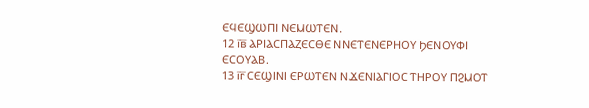ⲈϤⲈϢⲰⲠⲒ ⲚⲈⲘⲰⲦⲈⲚ.
12 ⲓ̅ⲃ̅ ⲀⲢⲒⲀⲤⲠⲀⲌⲈⲤⲐⲈ ⲚⲚⲈⲦⲈⲚⲈⲢⲎⲞⲨ ϦⲈⲚⲞⲨⲪⲒ ⲈⲤⲞⲨⲀⲂ.
13 ⲓ̅ⲅ̅ ⲤⲈϢⲒⲚⲒ ⲈⲢⲰⲦⲈⲚ ⲚϪⲈⲚⲒⲀⲄⲒⲞⲤ ⲦⲎⲢⲞⲨ ⲠϨⲘⲞⲦ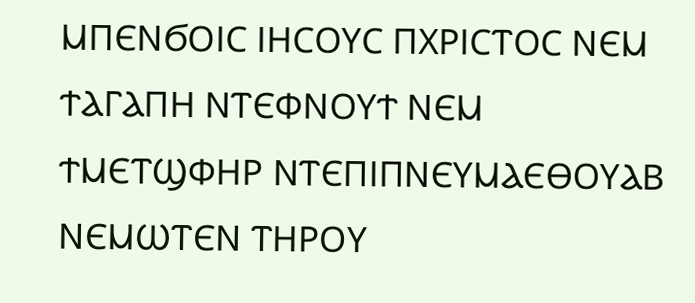ⲘⲠⲈⲚϬⲞⲒⲤ ⲒⲎⲤⲞⲨⲤ ⲠⲬⲢⲒⲤⲦⲞⲤ ⲚⲈⲘ ϮⲀⲄⲀⲠⲎ ⲚⲦⲈⲪⲚⲞⲨϮ ⲚⲈⲘ ϮⲘⲈⲦϢⲪⲎⲢ ⲚⲦⲈⲠⲒⲠⲚⲈⲨⲘⲀⲈⲐⲞⲨⲀⲂ ⲚⲈⲘⲰⲦⲈⲚ ⲦⲎⲢⲞⲨ